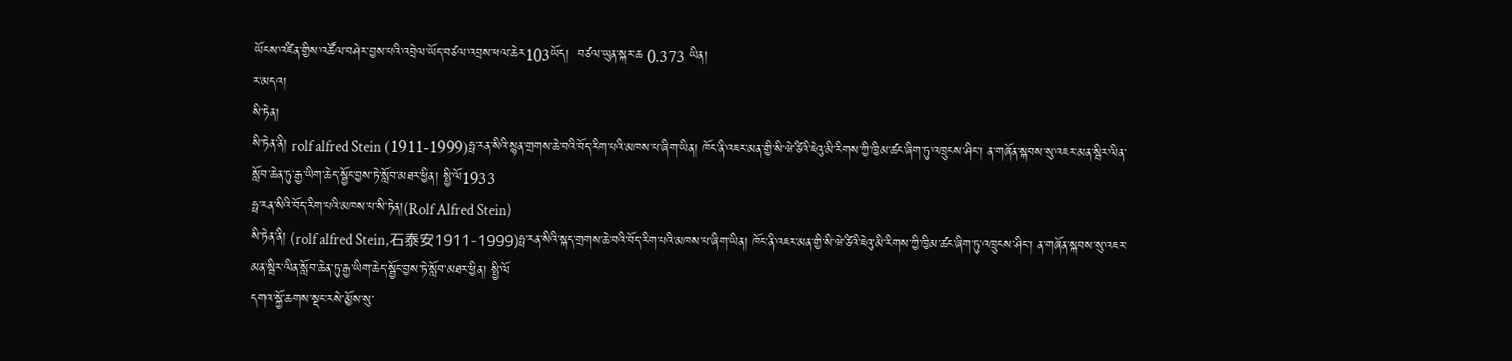ཡོངས་འཛིན་གྱིས་འཚོལ་བཤེར་བྱས་པའི་འབྲེལ་ཡོད་བཙལ་འབྲས་ཕལ་ཆེར103ཡོད།  བཙལ་ཡུན་སྐར་ཆ 0.373 ཡིན།
ར་མདའ།
སི་ཏེན།
སི་ཏེན་ནི། rolf alfred Stein (1911-1999)ཧྥ་རན་སིའི་སྙན་གྲགས་ཆེ་བའི་བོད་རིག་པའི་མཁས་པ་ཞིག་ཡིན། ཁོང་ནི་འཇར་མན་གྱི་སི་ཝེ་ཙིའི་ཇེའུ་མི་རིགས་ཀྱི་ཁྱིམ་ཚང་ཞིག་ཏུ་འཁྲུངས་ཤིང་། ན་གཞོན་སྐབས་སུ་འཇར་མན་སྦིར་ལིན་སློབ་ཆེན་ཏུ་རྒྱ་ཡིག་ཆེད་སྦྱོང་བྱས་ཏེ་སློབ་མཐར་ཕྱིན། སྤྱི་ལོ1933
ཧྥ་རན་སིའི་བོད་རིག་པའི་མཁས་པ་སི་ཏེན།(Rolf Alfred Stein)
སི་ཏེན་ནི། (rolf alfred Stein,石泰安1911-1999)ཧྥ་རན་སིའི་སྐད་གྲགས་ཆེ་བའི་བོད་རིག་པའི་མཁས་པ་ཞིག་ཡིན། ཁོང་ནི་འཇར་མན་གྱི་སི་ཝེ་ཙིའི་ཇེའུ་མི་རིགས་ཀྱི་ཁྱིམ་ཚང་ཞིག་ཏུ་འཁྲུངས་ཤིང་། ན་གཞོན་སྐབས་སུ་འཇར་མན་སྦིར་ལིན་སློབ་ཆེན་ཏུ་རྒྱ་ཡིག་ཆེད་སྦྱོང་བྱས་ཏེ་སློབ་མཐར་ཕྱིན། སྤྱི་ལོ
དགའ་སྐྱོ་ཆགས་སྡང་རསེ་མྱོས་སུ་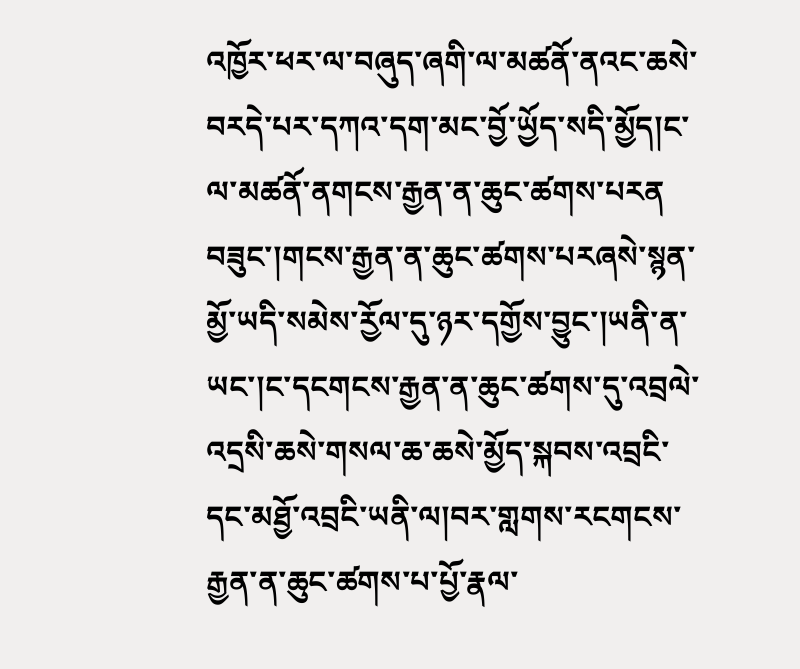འཁྱོར་ཕར་ལ་བཞུད་ཞགི་ལ་མཚནོ་ནའང་ཆསེ་བརདེ་པར་དཀའ་དག་མང་བྱོ་ཡྱོད་སདི་མྱོད།ང་ལ་མཚནོ་ནགངས་རྒྱན་ན་ཆུང་ཚགས་པརན
བཟུང་།གངས་རྒྱན་ན་ཆུང་ཚགས་པརཞསེ་སྙན་མྱོ་ཡདི་སམེས་རྱོལ་དུ་ཉར་དགྱོས་བྱུང་།ཡནི་ན་ཡང་།ང་དངགངས་རྒྱན་ན་ཆུང་ཚགས་དུ་འབྲལེ་འདྲསི་ཆསེ་གསལ་ཆ་ཆསེ་མྱོད་སྐབས་འབྲངི་དང་མཐྱོ་འབྲངི་ཡནི་ལ།བར་གླགས་རངགངས་རྒྱན་ན་ཆུང་ཚགས་པ་པྱོ་རྣལ་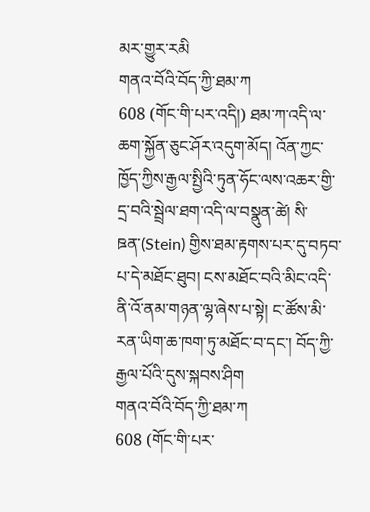མར་གྱུར་རམི
གནའ་བོའི་བོད་ཀྱི་ཐམ་ཀ
608 (གོང་གི་པར་འདི།) ཐམ་ཀ་འདི་ལ་ཆག་སྐྱོན་ཅུང་ཤོར་འདུག་མོད། འོན་ཀྱང་ཁྱོད་ཀྱིས་རྒྱལ་སྤྱིའི་ཏུན་ཧོང་ལས་འཆར་གྱི་དྲ་བའི་སྦྲེལ་ཐག་འདི་ལ་བསྣུན་ཚེ། སི་ཋན་(Stein) གྱིས་ཐམ་རྟགས་པར་དུ་བཏབ་པ་དེ་མཐོང་ཐུབ། ངས་མཐོང་བའི་མིང་འདི་ནི་འོ་ནམ་གཉན་ལྷ་ཞེས་པ་སྟེ། ང་ཚོས་མི་རན་ཡིག་ཆ་ཁག་ཏུ་མཐོང་བ་དང་། བོད་ཀྱི་རྒྱལ་པོའི་དུས་སྐབས་ཤིག
གནའ་བོའི་བོད་ཀྱི་ཐམ་ཀ
608 (གོང་གི་པར་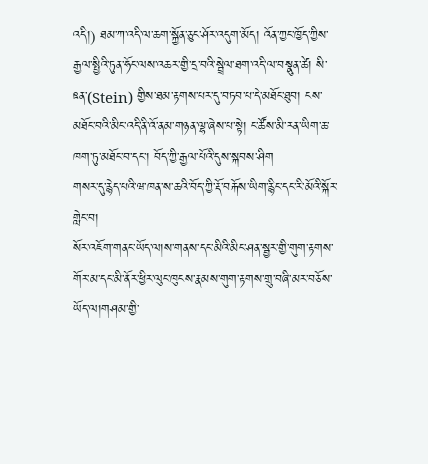འདི།) ཐམ་ཀ་འདི་ལ་ཆག་སྐྱོན་ཅུང་ཤོར་འདུག་མོད། འོན་ཀྱང་ཁྱོད་ཀྱིས་རྒྱལ་སྤྱིའི་ཏུན་ཧོང་ལས་འཆར་གྱི་དྲ་བའི་སྦྲེལ་ཐག་འདི་ལ་བསྣུན་ཚེ། སི་ཋན་(Stein) གྱིས་ཐམ་རྟགས་པར་དུ་བཏབ་པ་དེ་མཐོང་ཐུབ། ངས་མཐོང་བའི་མིང་འདི་ནི་འོ་ནམ་གཉན་ལྷ་ཞེས་པ་སྟེ། ང་ཚོས་མི་རན་ཡིག་ཆ་ཁག་ཏུ་མཐོང་བ་དང་། བོད་ཀྱི་རྒྱལ་པོའི་དུས་སྐབས་ཤིག
གསར་དུ་རྙེད་པའི་ཝ་ཁན་ས་ཆའི་བོད་ཀྱི་རྡོ་བརྐོས་ཡིག་རྙིང་དང་རི་མོའི་སྐོར་གླེང་བ།
སོར་འཇོག་གནང་ཡོད་ལ།ས་གནས་དང་མིའི་མིང་ཤན་སྦྱར་གྱི་གུག་རྟགས་གོར་མ་དང་མི་ནོར་ཕྱིར་ལུང་ཁུངས་རྣམས་གུག་རྟགས་གྲུ་བཞི་མར་བཅོས་ཡོད་ལ།གཤམ་གྱི་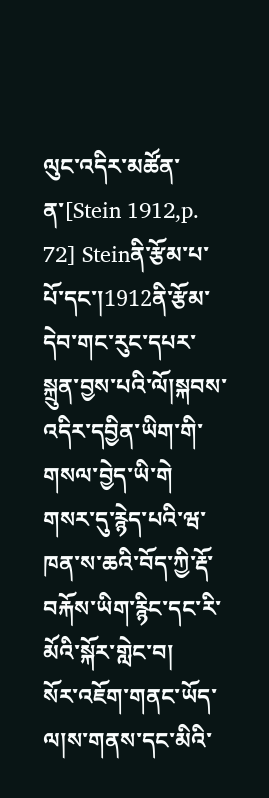ལུང་འདིར་མཚོན་ན་[Stein 1912,p. 72] Steinནི་རྩོམ་པ་པོ་དང་།1912ནི་རྩོམ་དེབ་གང་རུང་དཔར་སྐྲུན་བྱས་པའི་ལོ།སྐབས་འདིར་དབྱིན་ཡིག་གི་གསལ་བྱེད་ཡི་གེ
གསར་དུ་རྙེད་པའི་ཝ་ཁན་ས་ཆའི་བོད་ཀྱི་རྡོ་བརྐོས་ཡིག་རྙིང་དང་རི་མོའི་སྐོར་གླེང་བ།
སོར་འཇོག་གནང་ཡོད་ལ།ས་གནས་དང་མིའི་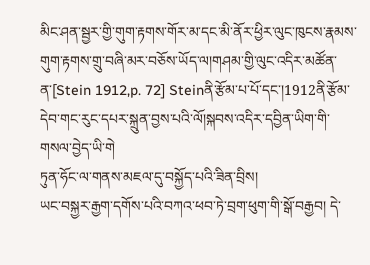མིང་ཤན་སྦྱར་གྱི་གུག་རྟགས་གོར་མ་དང་མི་ནོར་ཕྱིར་ལུང་ཁུངས་རྣམས་གུག་རྟགས་གྲུ་བཞི་མར་བཅོས་ཡོད་ལ།གཤམ་གྱི་ལུང་འདིར་མཚོན་ན་[Stein 1912,p. 72] Steinནི་རྩོམ་པ་པོ་དང་།1912ནི་རྩོམ་དེབ་གང་རུང་དཔར་སྐྲུན་བྱས་པའི་ལོ།སྐབས་འདིར་དབྱིན་ཡིག་གི་གསལ་བྱེད་ཡི་གེ
ཏུན་ཧོང་ལ་གནས་མཇལ་དུ་བསྐྱོད་པའི་ཟིན་བྲིས།
ཡང་བསྐྱར་རྒྱག་དགོས་པའི་བཀའ་ཕབ་ཏེ་བྲག་ཕུག་གི་སྒོ་བརྒྱབ། དེ་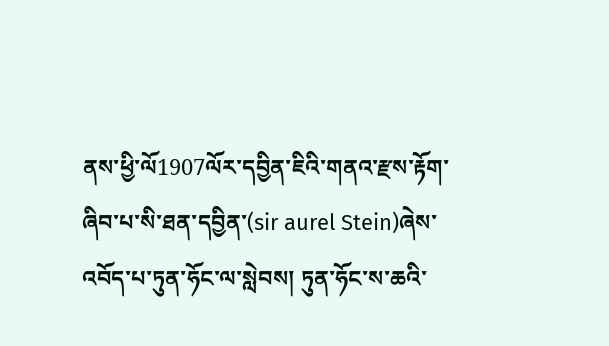ནས་ཕྱི་ལོ1907ལོར་དབྱིན་ཇིའི་གནའ་རྫས་རྟོག་ཞིབ་པ་སི་ཐན་དབྱིན་(sir aurel Stein)ཞེས་འབོད་པ་ཏུན་ཧོང་ལ་སླེབས། ཏུན་ཧོང་ས་ཆའི་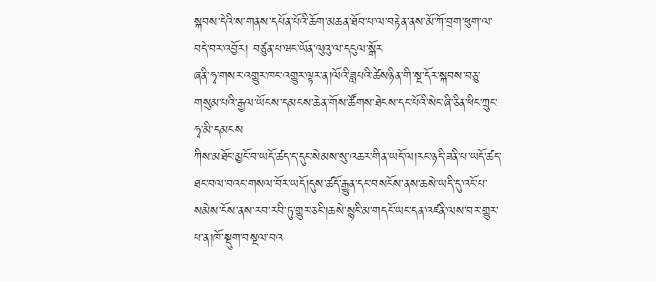སྐབས་དེའི་ས་གནས་དཔོན་པོའི་ཆོག་མཆན་ཐོབ་པ་ལ་བརྟེན་ནས་མོ་ཀོ་བྲག་ཕུག་ལ་བདེ་བར་འབྱོར། བཙུན་པ་ཝང་ཡོན་ལུའུ་ལ་དངུལ་སྒོར
ཞནི་ཧྭ་གསར་འགྱུར་ཁང་འགྱུར་ལྟར་ན།ལོའི་ཟླཔའི་ཚེསཉིན་གི་སྔ་དོར་སྐབས་བཅུ་གསུམ་པའི་རྒྱལ་ཡོངས་དམངས་ཆེན་གོས་ཚོགས་ཐེངས་དང་པོའི་སེང་ཞི་ཅིན་ཕིང་ཀྲུང་ཧྭ་མི་དམངས
ཀིས་མཐོང་མྱངོ་བ་ཡདོ་ཚད་ད་དུང་སེམས་སུ་འཆར་གིན་ཡདོ་ལ།རང་ཉདི་ཟནི་པ་ཡདོ་ཚད་ཐང་བལ་བའང་གསལ་བོར་ཡདོ།དུས་ཚདོ་རྒྱུན་དང་བསངོས་ནས་ཆསེ་ཡདི་དུ་འངོ་པ་སམེས་ངོས་ནས་རབ་རབི་ཏུ་གྱུར་ཅངི་།ཆསེ་སྙངི་མ་གདངོ་ཡང་དན་འཛནི་ལས་བར་གྱུར་པ་ན།ཁོ་སྡུག་བསྔལ་བའ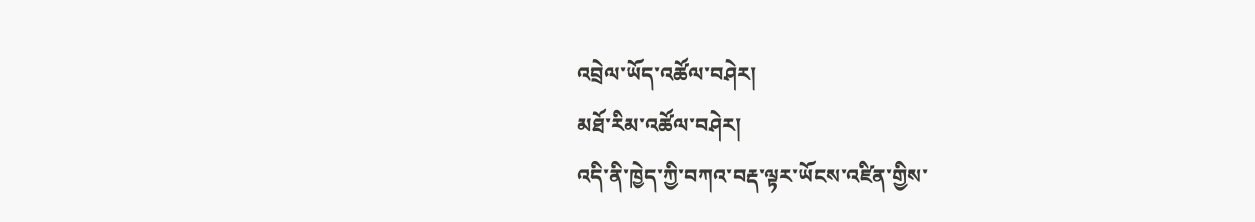འབྲེལ་ཡོད་འཚོལ་བཤེར།
མཐོ་རིམ་འཚོལ་བཤེར།
འདི་ནི་ཁྱེད་ཀྱི་བཀའ་བརྡ་ལྟར་ཡོངས་འཛིན་གྱིས་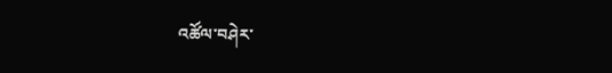འཚོལ་བཤེར་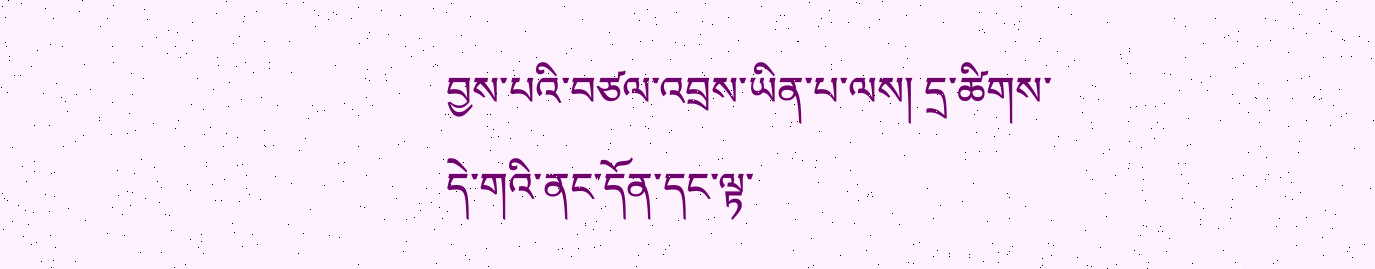བྱས་པའི་བཙལ་འབྲས་ཡིན་པ་ལས། དྲ་ཚིགས་དེ་གའི་ནང་དོན་དང་ལྟ་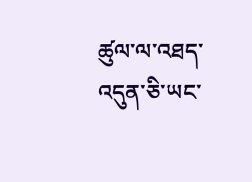ཚུལ་ལ་འཐད་འདུན་ཅི་ཡང་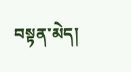བསྟན་མེད།